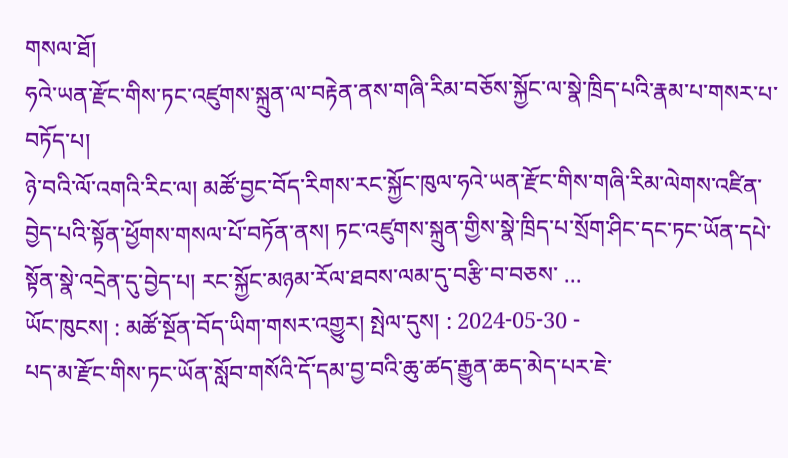གསལ་ཐོ།
ཧའེ་ཡན་རྫོང་གིས་ཏང་འཛུགས་སྐྲུན་ལ་བརྟེན་ནས་གཞི་རིམ་བཅོས་སྐྱོང་ལ་སྣེ་ཁྲིད་པའི་རྣམ་པ་གསར་པ་བཏོད་པ།
ཉེ་བའི་ལོ་འགའི་རིང་ལ། མཚོ་བྱང་བོད་རིགས་རང་སྐྱོང་ཁུལ་ཧའེ་ཡན་རྫོང་གིས་གཞི་རིམ་ལེགས་འཛིན་བྱེད་པའི་སྟོན་ཕྱོགས་གསལ་པོ་བཏོན་ནས། ཏང་འཛུགས་སྐྲུན་གྱིས་སྣེ་ཁྲིད་པ་སྲོག་ཤིང་དང་ཏང་ཡོན་དཔེ་སྟོན་སྣེ་འདྲེན་དུ་བྱེད་པ། རང་སྐྱོང་མཉམ་རོལ་ཐབས་ལམ་དུ་བརྩི་བ་བཅས་ ...
ཡོང་ཁུངས། : མཚོ་སྔོན་བོད་ཡིག་གསར་འགྱུར། སྤེལ་དུས། : 2024-05-30 -
པད་མ་རྫོང་གིས་ཏང་ཡོན་སློབ་གསོའི་དོ་དམ་བྱ་བའི་ཆུ་ཚད་རྒྱུན་ཆད་མེད་པར་ཇེ་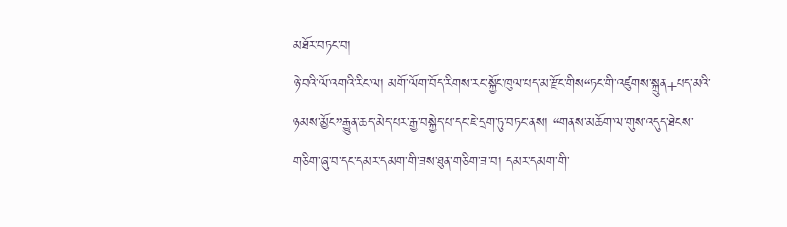མཐོར་བཏང་བ།
ཉེ་བའི་ལོ་འགའི་རིང་ལ། མགོ་ལོག་བོད་རིགས་རང་སྐྱོང་ཁུལ་པད་མ་རྫོང་གིས“ཏང་གི་འཛུགས་སྐྲུན+པད་མའི་ཉམས་མྱོང”རྒྱུན་ཆད་མེད་པར་རྒྱ་བསྐྱེད་པ་དང་ཇེ་དྲག་ཏུ་བཏང་ནས། “གནས་མཆོག་ལ་གུས་འདུད་ཐེངས་གཅིག་ཞུ་བ་དང་དམར་དམག་གི་ཟས་ཐུན་གཅིག་ཟ་བ། དམར་དམག་གི་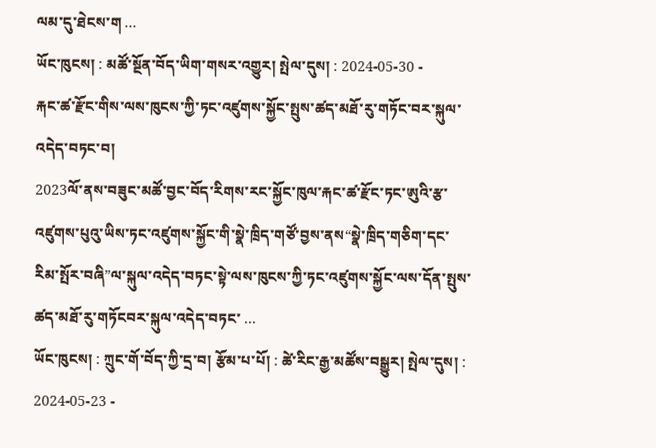ལམ་དུ་ཐེངས་ག ...
ཡོང་ཁུངས། : མཚོ་སྔོན་བོད་ཡིག་གསར་འགྱུར། སྤེལ་དུས། : 2024-05-30 -
རྐང་ཚ་རྫོང་གིས་ལས་ཁུངས་ཀྱི་ཏང་འཛུགས་སྐྱོང་སྤུས་ཚད་མཐོ་རུ་གཏོང་བར་སྐུལ་འདེད་བཏང་བ།
2023ལོ་ནས་བཟུང་མཚོ་བྱང་བོད་རིགས་རང་སྐྱོང་ཁུལ་རྐང་ཚ་རྫོང་ཏང་ཨུའི་རྩ་འཛུགས་པུའུ་ཡིས་ཏང་འཛུགས་སྐྱོང་གི་སྣེ་ཁྲིད་གཙོ་བྱས་ནས“སྣེ་ཁྲིད་གཅིག་དང་རིམ་སྤོར་བཞི”ལ་སྐུལ་འདེད་བཏང་སྟེ་ལས་ཁུངས་ཀྱི་ཏང་འཛུགས་སྐྱོང་ལས་དོན་སྤུས་ཚད་མཐོ་རུ་གཏོངབར་སྐུལ་འདེད་བཏང་ ...
ཡོང་ཁུངས། : ཀྲུང་གོ་བོད་ཀྱི་དྲ་བ། རྩོམ་པ་པོ། : ཚེ་རིང་རྒྱ་མཚོས་བསྒྱུར། སྤེལ་དུས། : 2024-05-23 -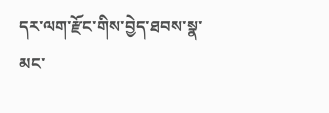དར་ལག་རྫོང་གིས་བྱེད་ཐབས་སྣ་མང་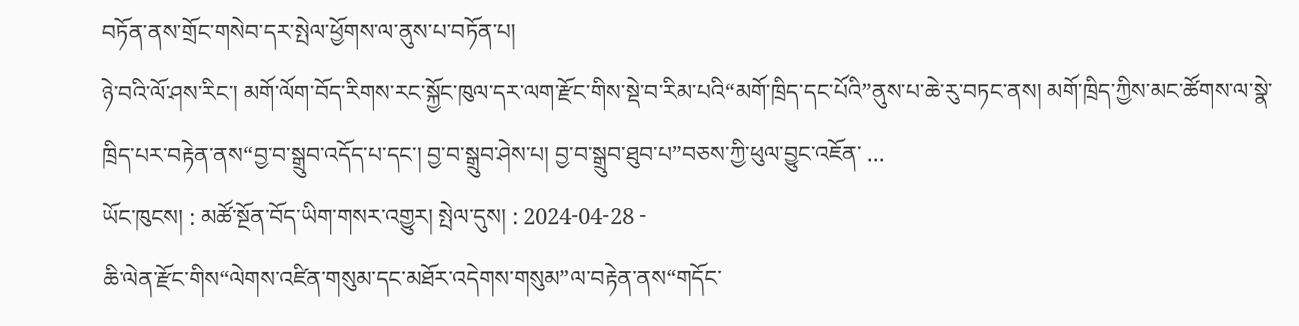བཏོན་ནས་གྲོང་གསེབ་དར་སྤེལ་ཕྱོགས་ལ་ནུས་པ་བཏོན་པ།
ཉེ་བའི་ལོ་ཤས་རིང་། མགོ་ལོག་བོད་རིགས་རང་སྐྱོང་ཁུལ་དར་ལག་རྫོང་གིས་སྡེ་བ་རིམ་པའི“མགོ་ཁྲིད་དང་པོའི”ནུས་པ་ཆེ་རུ་བཏང་ནས། མགོ་ཁྲིད་ཀྱིས་མང་ཚོགས་ལ་སྣེ་ཁྲིད་པར་བརྟེན་ནས“བྱ་བ་སྒྲུབ་འདོད་པ་དང་། བྱ་བ་སྒྲུབ་ཤེས་པ། བྱ་བ་སྒྲུབ་ཐུབ་པ”བཅས་ཀྱི་ཕུལ་བྱུང་འཇོན་ ...
ཡོང་ཁུངས། : མཚོ་སྔོན་བོད་ཡིག་གསར་འགྱུར། སྤེལ་དུས། : 2024-04-28 -
ཆི་ལེན་རྫོང་གིས“ལེགས་འཛིན་གསུམ་དང་མཐོར་འདེགས་གསུམ”ལ་བརྟེན་ནས“གདོང་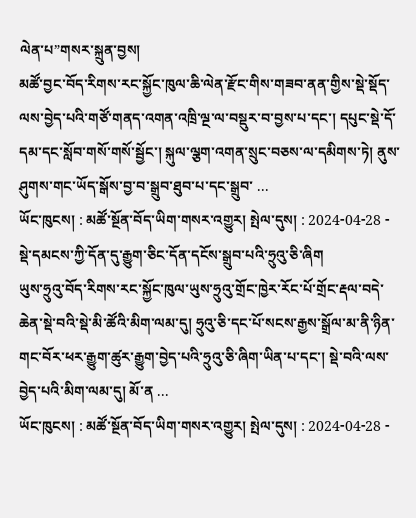ལེན་པ”གསར་སྐྲུན་བྱས།
མཚོ་བྱང་བོད་རིགས་རང་སྐྱོང་ཁུལ་ཆི་ལེན་རྫོང་གིས་གཟབ་ནན་གྱིས་སྡེ་སྡོད་ལས་བྱེད་པའི་གཙོ་གནད་འགན་འཁྲི་ལྔ་ལ་བསྡུར་བ་བྱས་པ་དང་། དཔུང་སྡེ་དོ་དམ་དང་སློབ་གསོ་གསོ་སྦྱོང་། སྐུལ་ལྕག་འགན་སྲུང་བཅས་ལ་དམིགས་ཏེ། ནུས་ཤུགས་གང་ཡོད་སྒོས་བྱ་བ་སྒྲུབ་ཐུབ་པ་དང་སྒྲུབ་ ...
ཡོང་ཁུངས། : མཚོ་སྔོན་བོད་ཡིག་གསར་འགྱུར། སྤེལ་དུས། : 2024-04-28 -
སྡེ་དམངས་ཀྱི་དོན་དུ་རྒྱུག་ཅིང་དོན་དངོས་སྒྲུབ་པའི་ཧྲུའུ་ཅི་ཞིག
ཡུས་ཧྲུའུ་བོད་རིགས་རང་སྐྱོང་ཁུལ་ཡུས་ཧྲུའུ་གྲོང་ཁྱེར་རོང་པོ་གྲོང་རྡལ་བདེ་ཆེན་སྡེ་བའི་སྡེ་མི་ཚོའི་མིག་ལམ་དུ། ཧྲུའུ་ཅི་དང་པོ་སངས་རྒྱས་སྒྲོལ་མ་ནི་ཉིན་གང་བོར་ཕར་རྒྱུག་ཚུར་རྒྱུག་བྱེད་པའི་ཧྲུའུ་ཅི་ཞིག་ཡིན་པ་དང་། སྡེ་བའི་ལས་བྱེད་པའི་མིག་ལམ་དུ། མོ་ན ...
ཡོང་ཁུངས། : མཚོ་སྔོན་བོད་ཡིག་གསར་འགྱུར། སྤེལ་དུས། : 2024-04-28 -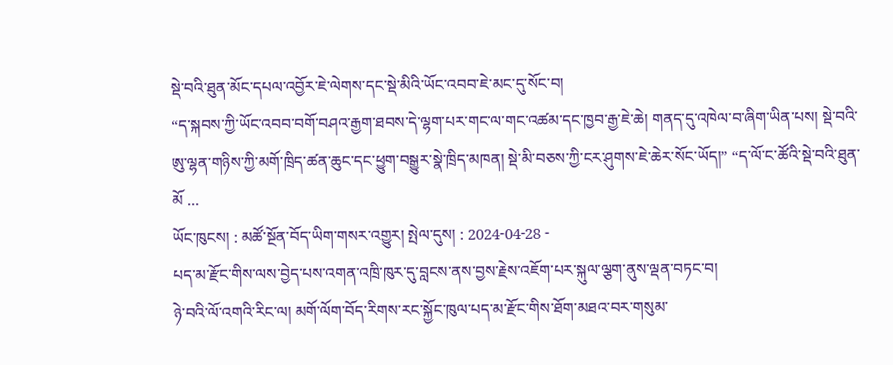སྡེ་བའི་ཐུན་མོང་དཔལ་འབྱོར་ཇེ་ལེགས་དང་སྡེ་མིའི་ཡོང་འབབ་ཇེ་མང་དུ་སོང་བ།
“ད་སྐབས་ཀྱི་ཡོང་འབབ་བགོ་བཤའ་རྒྱག་ཐབས་དེ་ལྷག་པར་གང་ལ་གང་འཚམ་དང་ཁྱབ་རྒྱ་ཇེ་ཆེ། གནད་དུ་འཁེལ་བ་ཞིག་ཡིན་པས། སྡེ་བའི་ཨུ་ལྷན་གཉིས་ཀྱི་མགོ་ཁྲིད་ཚན་ཆུང་དང་ཕྱུག་བསྒྱུར་སྣེ་ཁྲིད་མཁན། སྡེ་མི་བཅས་ཀྱི་ངར་ཤུགས་ཇེ་ཆེར་སོང་ཡོད།” “ད་ལོ་ང་ཚོའི་སྡེ་བའི་ཐུན་མོ ...
ཡོང་ཁུངས། : མཚོ་སྔོན་བོད་ཡིག་གསར་འགྱུར། སྤེལ་དུས། : 2024-04-28 -
པད་མ་རྫོང་གིས་ལས་བྱེད་པས་འགན་འཁྲི་ཁུར་དུ་བླངས་ནས་བྱས་རྗེས་འཇོག་པར་སྐུལ་ལྕག་ནུས་ལྡན་བཏང་བ།
ཉེ་བའི་ལོ་འགའི་རིང་ལ། མགོ་ལོག་བོད་རིགས་རང་སྐྱོང་ཁུལ་པད་མ་རྫོང་གིས་ཐོག་མཐའ་བར་གསུམ་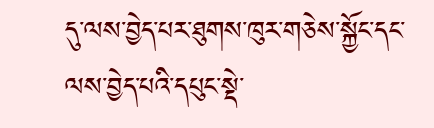དུ་ལས་བྱེད་པར་ཐུགས་ཁུར་གཅེས་སྐྱོང་དང་ལས་བྱེད་པའི་དཔུང་སྡེ་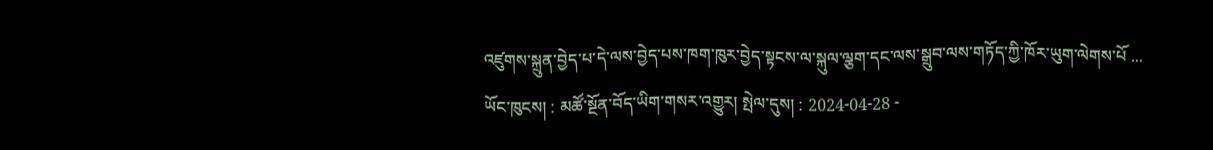འཛུགས་སྐྲུན་བྱེད་པ་དེ་ལས་བྱེད་པས་ཁག་ཁུར་བྱེད་སྟངས་ལ་སྐུལ་ལྕག་དང་ལས་སྒྲུབ་ལས་གཏོད་ཀྱི་ཁོར་ཡུག་ལེགས་པོ ...
ཡོང་ཁུངས། : མཚོ་སྔོན་བོད་ཡིག་གསར་འགྱུར། སྤེལ་དུས། : 2024-04-28 -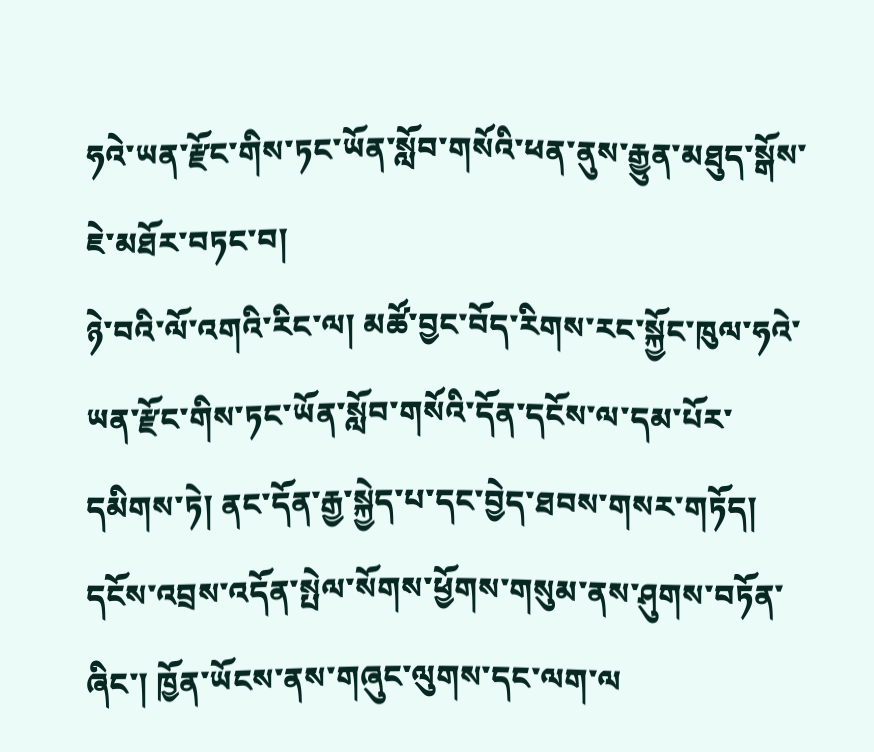ཧའེ་ཡན་རྫོང་གིས་ཏང་ཡོན་སློབ་གསོའི་ཕན་ནུས་རྒྱུན་མཐུད་སྒོས་ཇེ་མཐོར་བཏང་བ།
ཉེ་བའི་ལོ་འགའི་རིང་ལ། མཚོ་བྱང་བོད་རིགས་རང་སྐྱོང་ཁུལ་ཧའེ་ཡན་རྫོང་གིས་ཏང་ཡོན་སློབ་གསོའི་དོན་དངོས་ལ་དམ་པོར་དམིགས་ཏེ། ནང་དོན་རྒྱ་སྐྱེད་པ་དང་བྱེད་ཐབས་གསར་གཏོད། དངོས་འབྲས་འདོན་སྤེལ་སོགས་ཕྱོགས་གསུམ་ནས་ཤུགས་བཏོན་ཞིང་། ཁྱོན་ཡོངས་ནས་གཞུང་ལུགས་དང་ལག་ལ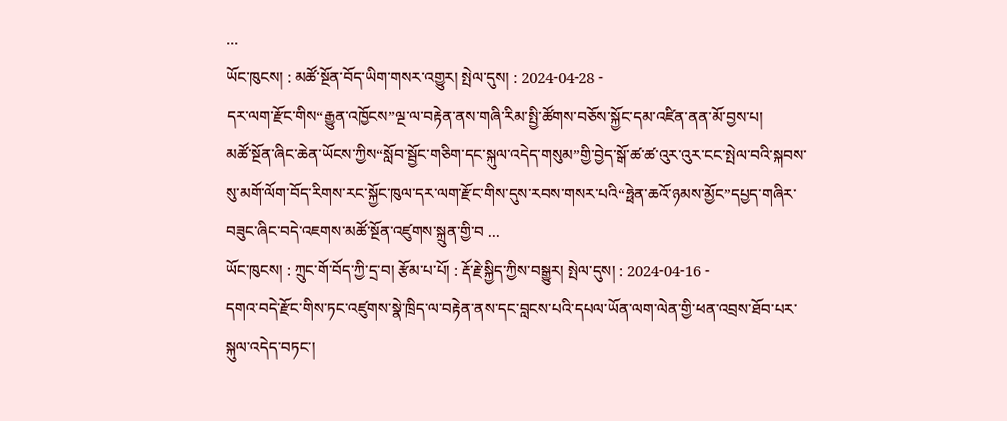...
ཡོང་ཁུངས། : མཚོ་སྔོན་བོད་ཡིག་གསར་འགྱུར། སྤེལ་དུས། : 2024-04-28 -
དར་ལག་རྫོང་གིས“རྒྱུན་འཁྱོངས”ལྔ་ལ་བརྟེན་ནས་གཞི་རིམ་སྤྱི་ཚོགས་བཅོས་སྐྱོང་དམ་འཛིན་ནན་མོ་བྱས་པ།
མཚོ་སྔོན་ཞིང་ཆེན་ཡོངས་ཀྱིས“སློབ་སྦྱོང་གཅིག་དང་སྐུལ་འདེད་གསུམ”གྱི་བྱེད་སྒོ་ཚ་ཚ་འུར་འུར་ངང་སྤེལ་བའི་སྐབས་སུ་མགོ་ལོག་བོད་རིགས་རང་སྐྱོང་ཁུལ་དར་ལག་རྫོང་གིས་དུས་རབས་གསར་པའི“ཧྥེན་ཆའོ་ཉམས་མྱོང”དཔྱད་གཞིར་བཟུང་ཞིང་བདེ་འཇགས་མཚོ་སྔོན་འཛུགས་སྐྲུན་གྱི་བ ...
ཡོང་ཁུངས། : ཀྲུང་གོ་བོད་ཀྱི་དྲ་བ། རྩོམ་པ་པོ། : རྡོ་རྗེ་སྐྱིད་ཀྱིས་བསྒྱུར། སྤེལ་དུས། : 2024-04-16 -
དགའ་བདེ་རྫོང་གིས་ཏང་འཛུགས་སྣེ་ཁྲིད་ལ་བརྟེན་ནས་དང་བླངས་པའི་དཔལ་ཡོན་ལག་ལེན་གྱི་ཕན་འབྲས་ཐོབ་པར་སྐུལ་འདེད་བཏང་།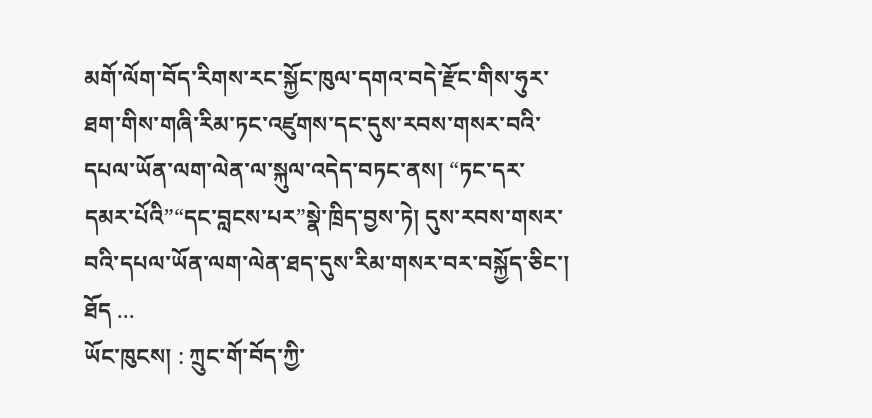མགོ་ལོག་བོད་རིགས་རང་སྐྱོང་ཁུལ་དགའ་བདེ་རྫོང་གིས་ཧུར་ཐག་གིས་གཞི་རིམ་ཏང་འཛུགས་དང་དུས་རབས་གསར་བའི་དཔལ་ཡོན་ལག་ལེན་ལ་སྐུལ་འདེད་བཏང་ནས། “ཏང་དར་དམར་པོའི”“དང་བླངས་པར”སྣེ་ཁྲིད་བྱས་ཏེ། དུས་རབས་གསར་བའི་དཔལ་ཡོན་ལག་ལེན་ཐད་དུས་རིམ་གསར་བར་བསྐྱོད་ཅིང་། ཐོད ...
ཡོང་ཁུངས། : ཀྲུང་གོ་བོད་ཀྱི་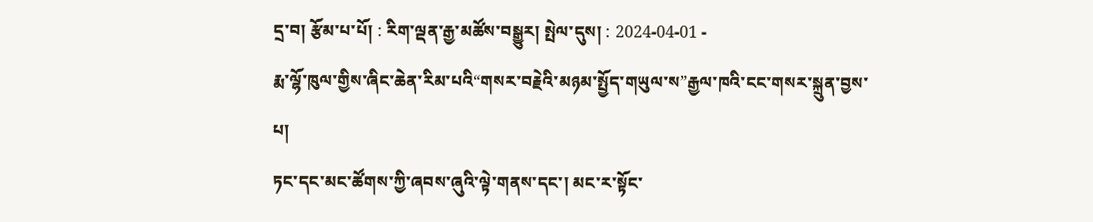དྲ་བ། རྩོམ་པ་པོ། : རིག་ལྡན་རྒྱ་མཚོས་བསྒྱུར། སྤེལ་དུས། : 2024-04-01 -
རྨ་ལྷོ་ཁུལ་གྱིས་ཞིང་ཆེན་རིམ་པའི“གསར་བརྗེའི་མཉམ་སྤྱོད་གཡུལ་ས”རྒྱལ་ཁའི་ངང་གསར་སྐྲུན་བྱས་པ།
ཏང་དང་མང་ཚོགས་ཀྱི་ཞབས་ཞུའི་ལྟེ་གནས་དང་། མང་ར་སྟོང་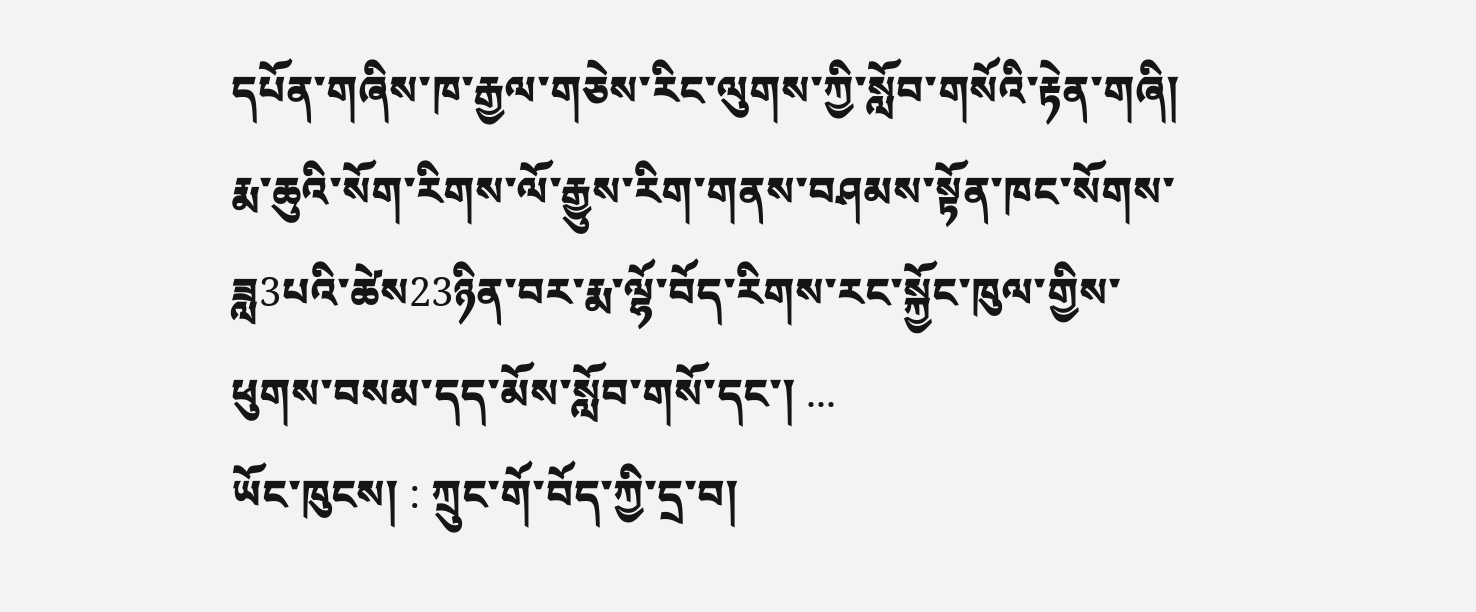དཔོན་གཞིས་ཁ་རྒྱལ་གཅེས་རིང་ལུགས་ཀྱི་སློབ་གསོའི་རྟེན་གཞི། རྨ་ཆུའི་སོག་རིགས་ལོ་རྒྱུས་རིག་གནས་བཤམས་སྟོན་ཁང་སོགས་ཟླ3པའི་ཚེས23ཉིན་བར་རྨ་ལྷོ་བོད་རིགས་རང་སྐྱོང་ཁུལ་གྱིས་ཕུགས་བསམ་དད་མོས་སློབ་གསོ་དང་། ...
ཡོང་ཁུངས། : ཀྲུང་གོ་བོད་ཀྱི་དྲ་བ།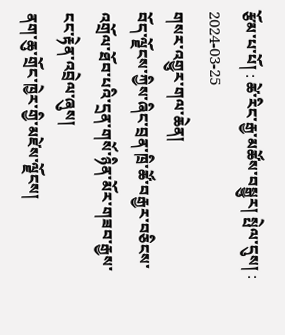རྩོམ་པ་པོ། : ཚེ་རིང་རྒྱ་མཚོས་བསྒྱུར། སྤེལ་དུས། : 2024-03-25
གསར་འགྱུར་གལ་ཆེན།
བོད་ལྗོངས་ཀྱིས་ཞིང་བྲན་ཁྲི་ཚོ་བརྒྱར་བཅིངས་འགྲོལ་ཐོབ་པའི་དྲན་གསོ་ཉིན་མོར་གཟབ་རྒྱས་ངང་རྟེན་འབྲེལ་ཞུས།
ནག་ཆུ་གྲོང་ཁྱེར་གྱི་མཛེས་ལྗོངས།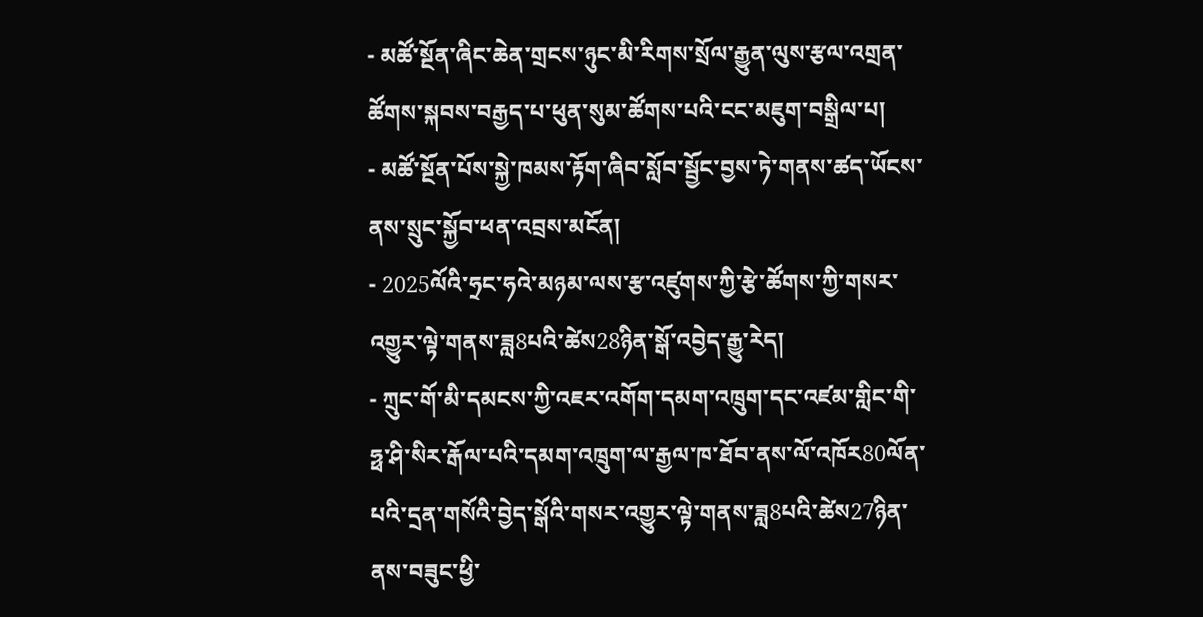- མཚོ་སྔོན་ཞིང་ཆེན་གྲངས་ཉུང་མི་རིགས་སྲོལ་རྒྱུན་ལུས་རྩལ་འགྲན་ཚོགས་སྐབས་བརྒྱད་པ་ཕུན་སུམ་ཚོགས་པའི་ངང་མཇུག་བསྒྲིལ་པ།
- མཚོ་སྔོན་པོས་སྐྱེ་ཁམས་རྟོག་ཞིབ་སློབ་སྦྱོང་བྱས་ཏེ་གནས་ཚད་ཡོངས་ནས་སྲུང་སྐྱོབ་ཕན་འབྲས་མངོན།
- 2025ལོའི་ཧྲང་ཧའེ་མཉམ་ལས་རྩ་འཛུགས་ཀྱི་རྩེ་ཚོགས་ཀྱི་གསར་འགྱུར་ལྟེ་གནས་ཟླ8པའི་ཚེས28ཉིན་སྒོ་འབྱེད་རྒྱུ་རེད།
- ཀྲུང་གོ་མི་དམངས་ཀྱི་འཇར་འགོག་དམག་འཁྲུག་དང་འཛམ་གླིང་གི་ཧྥ་ཤི་སིར་རྒོལ་པའི་དམག་འཁྲུག་ལ་རྒྱལ་ཁ་ཐོབ་ནས་ལོ་འཁོར80ལོན་པའི་དྲན་གསོའི་བྱེད་སྒོའི་གསར་འགྱུར་ལྟེ་གནས་ཟླ8པའི་ཚེས27ཉིན་ནས་བཟུང་ཕྱི་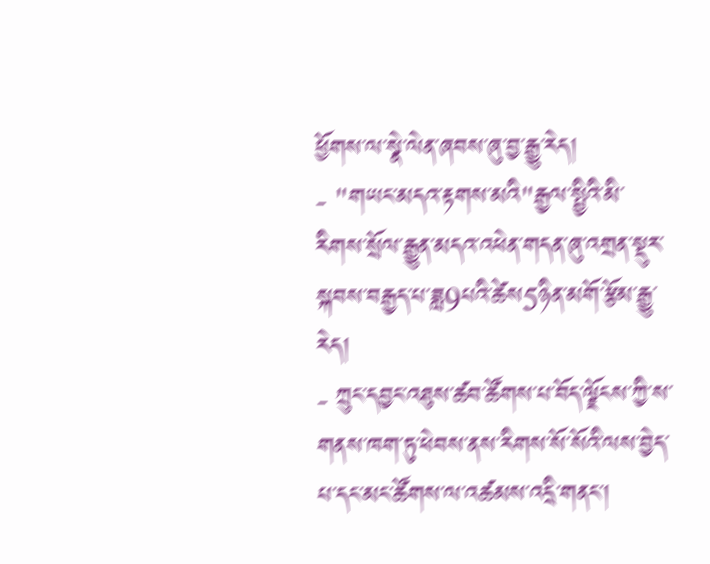ཕྱོགས་ལ་སྣེ་ལེན་ཞབས་ཞུ་བྱ་རྒྱུ་རེད།
- "གཡང་མདའ་རྟགས་མའི"རྒྱལ་སྤྱིའི་མི་རིགས་སྲོལ་རྒྱུན་མདའ་འཕེན་གདན་ཞུ་འགྲན་སྡུར་སྐབས་བརྒྱད་པ་ཟླ9པའི་ཚེས5ཉིན་མགོ་རྩོམ་རྒྱུ་རེད།
- ཀྲུང་དབྱང་འཐུས་ཚབ་ཚོགས་པ་བོད་ལྗོངས་ཀྱི་ས་གནས་ཁག་ཏུ་ཕེབས་ནས་རིགས་སོ་སོའི་ལས་བྱེད་པ་དང་མང་ཚོགས་ལ་འཚམས་འདྲི་གནང་།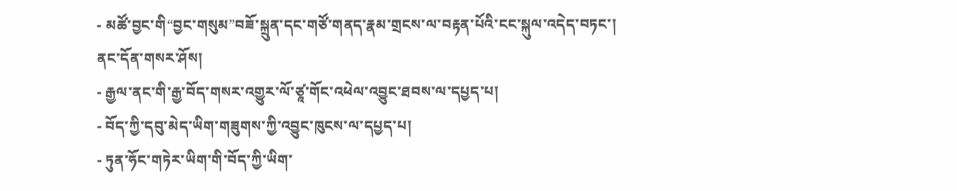- མཚོ་བྱང་གི“བྱང་གསུམ”བཟོ་སྐྲུན་དང་གཙོ་གནད་རྣམ་གྲངས་ལ་བརྟན་པོའི་ངང་སྐུལ་འདེད་བཏང་།
ནང་དོན་གསར་ཤོས།
- རྒྱལ་ནང་གི་རྒྱ་བོད་གསར་འགྱུར་ལོ་ཙཱ་གོང་འཕེལ་འབྱུང་ཐབས་ལ་དཔྱད་པ།
- བོད་ཀྱི་དབུ་མེད་ཡིག་གཟུགས་ཀྱི་འབྱུང་ཁུངས་ལ་དཔྱད་པ།
- ཏུན་ཧོང་གཏེར་ཡིག་གི་བོད་ཀྱི་ཡིག་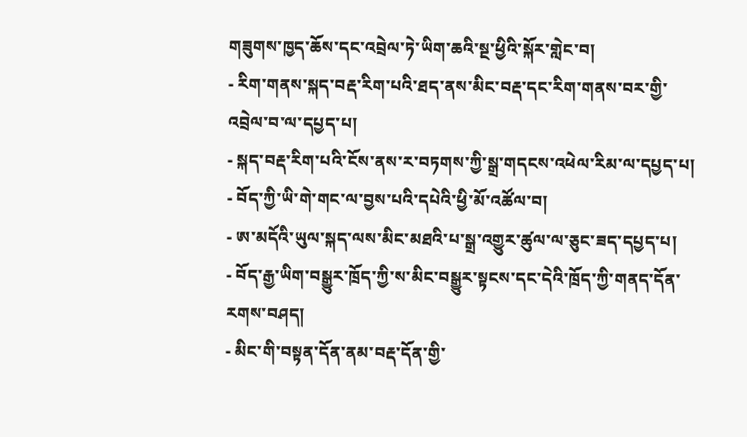གཟུགས་ཁྱད་ཆོས་དང་འབྲེལ་ཏེ་ཡིག་ཆའི་སྔ་ཕྱིའི་སྐོར་གླེང་བ།
- རིག་གནས་སྐད་བརྡ་རིག་པའི་ཐད་ནས་མིང་བརྡ་དང་རིག་གནས་བར་གྱི་འབྲེལ་བ་ལ་དཔྱད་པ།
- སྐད་བརྡ་རིག་པའི་ངོས་ནས་ར་བཏགས་ཀྱི་སྒྲ་གདངས་འཕེལ་རིམ་ལ་དཔྱད་པ།
- བོད་ཀྱི་ཡི་གེ་གང་ལ་བྱས་པའི་དཔེའི་ཕྱི་མོ་འཚོལ་བ།
- ཨ་མདོའི་ཡུལ་སྐད་ལས་མིང་མཐའི་པ་སྒྲ་འགྱུར་ཚུལ་ལ་ཅུང་ཟད་དཔྱད་པ།
- བོད་རྒྱ་ཡིག་བསྒྱུར་ཁྲོད་ཀྱི་ས་མིང་བསྒྱུར་སྟངས་དང་དེའི་ཁྲོད་ཀྱི་གནད་དོན་རགས་བཤད།
- མིང་གི་བསྟན་དོན་ནམ་བརྡ་དོན་གྱི་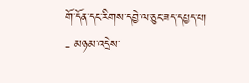གོ་དོན་དང་རིགས་དབྱེ་ལ་ཅུང་ཟད་དཔྱད་པ།
- མཉམ་འདྲེས་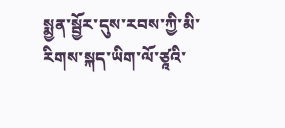སྨྱན་སྦྱོར་དུས་རབས་ཀྱི་མི་རིགས་སྐད་ཡིག་ལོ་ཙཱའི་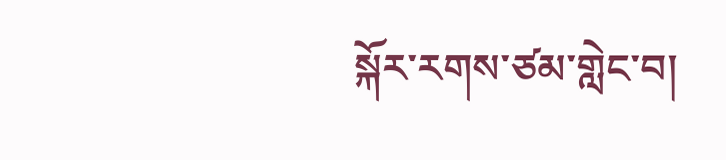སྐོར་རགས་ཙམ་གླེང་བ།